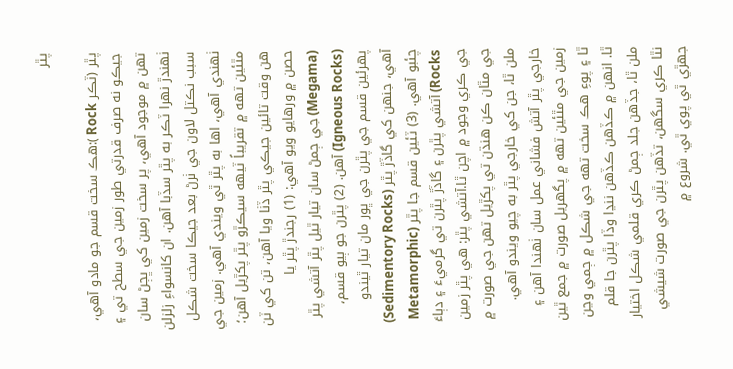پٿر

پٿر (ٽڪر Rock ):هڪ سخت قسم جو مادو آهي، جيڪو نه صرف قدرتي طور زمين جي سطح تي ۽ تهن ۾ موجود آهي، پر سخت زمين کي ڀڄڻ سان ٺهندڙ نهرا ٽڪر به پٿر سڏبا آهن. ان کانسواءِ زلزلن سبب نڪتل لاون جي ٺرڻ بعد جيڪا سخت شڪل ٺهندي آهي، اها به پٿر ٿي ويندي آهي. زمين جي مٿئين تهه ۾ تقريباً ٽيهه سيڪڙو پٿر پکڙيل آهن؛ هن وقت تائين جيڪي پٿر ڏٺا ويا آهن، تن کي ٽن حصن ۾ ورهايو ويو آهي: (1) رجندڙ پٿر يا (Megama) جي ڄمڻ سان تيار ٿيل پٿر آتشي پٿر (Igneous Rocks) آهن. (2) پٿرن جو ٻيو قسم، پهرئين قسم جي پٿرن جي ڀور مان تيار ٿيندو آهي، جنهن کي گاڏڙ پٿر (Sedimentory Rocks) چئبو آهي. (3) ٽئين قسم جا پٿر (Metamorphic Rocks) آتشي پٿرن ۽ گاڏڙ پٿرن تي گرميءَ ۽ دٻاءَ جي ڪري وجود ۾ اچن ٿا.آتشي پٿر: هي پٿر زمين جي مٿان ڪن هنڌن تي پکڙيل تهن جي صورت ۾ ملن ٿا، جن کي خارجي پٿر به چيو ويندو آهي. خارجي پٿر آتش فشاني عمل سان ٺهندا آهن ۽ زمين جي مٿئين تهه ۾ پگهريل صورت ۾ جمع ٿين ٿا ۽ پوءِ هڪ سخت تهه جي شڪل ۾ ڄمي وڃن ٿا. انهن ۾ ڪڏهن ڪڏهن ننڍا وڏا پٿرن جا قلم ملن ٿا، جڏهن جلد ڄمڻ ڪري قلمي شڪل اختيار نٿا ڪري سگهن، تڏهن پٿرن جي صورت شيشي جهڙي ٿي پوي ٿي. شروع ۾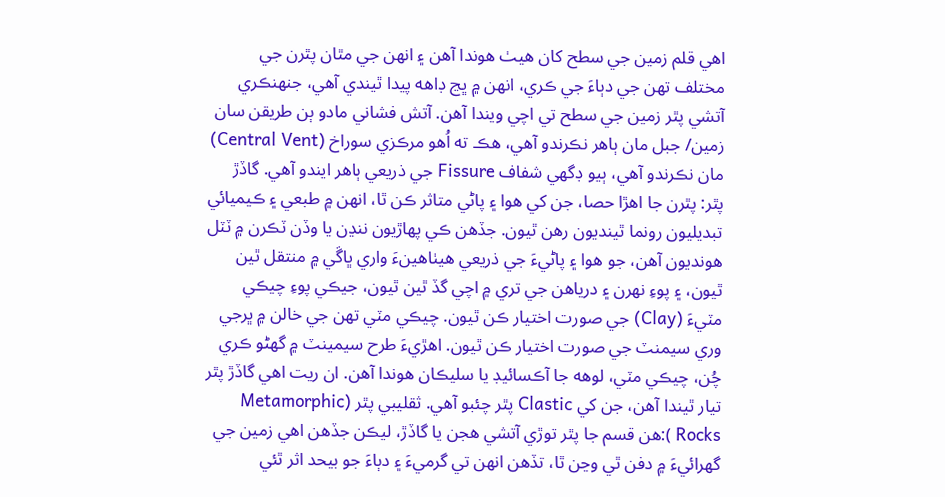اهي قلم زمين جي سطح کان هيٺ هوندا آهن ۽ انهن جي مٿان پٿرن جي مختلف تهن جي دٻاءَ جي ڪري، انهن ۾ ڀڃ ڊاهه پيدا ٿيندي آهي، جنهنڪري آتشي پٿر زمين جي سطح تي اچي ويندا آهن. آتش فشاني مادو ٻن طريقن سان زمين/ جبل مان ٻاهر نڪرندو آهي، هڪ ته اُهو مرڪزي سوراخ (Central Vent) مان نڪرندو آهي، ٻيو ڊگهي شفاف Fissure جي ذريعي ٻاهر ايندو آهي. گاڏڙ پٿر: پٿرن جا اهڙا حصا، جن کي هوا ۽ پاڻي متاثر ڪن ٿا، انهن ۾ طبعي ۽ ڪيميائي تبديليون رونما ٿينديون رهن ٿيون. جڏهن ڪي پهاڙيون ننڍن يا وڏن ٽڪرن ۾ ٽٽل هونديون آهن، جو هوا ۽ پاڻيءَ جي ذريعي هيٺاهينءَ واري ڀاڱي ۾ منتقل ٿين ٿيون، ۽ پوءِ نهرن ۽ درياهن جي تري ۾ اچي گڏ ٿين ٿيون، جيڪي پوءِ چيڪي مٽيءَ (Clay) جي صورت اختيار ڪن ٿيون. چيڪي مٽي تهن جي خالن ۾ ڀرجي وري سيمنٽ جي صورت اختيار ڪن ٿيون. اهڙيءَ طرح سيمينٽ ۾ گهڻو ڪري چُن، چيڪي مٽي، لوهه جا آڪسائيڊ يا سليڪان هوندا آهن. ان ريت اهي گاڏڙ پٿر تيار ٿيندا آهن، جن کي Clastic پٿر چئبو آهي. ثقليبي پٿر (Metamorphic Rocks ):هن قسم جا پٿر توڙي آتشي هجن يا گاڏڙ، ليڪن جڏهن اهي زمين جي گهرائيءَ ۾ دفن ٿي وڃن ٿا، تڏهن انهن تي گرميءَ ۽ دٻاءَ جو بيحد اثر ٿئي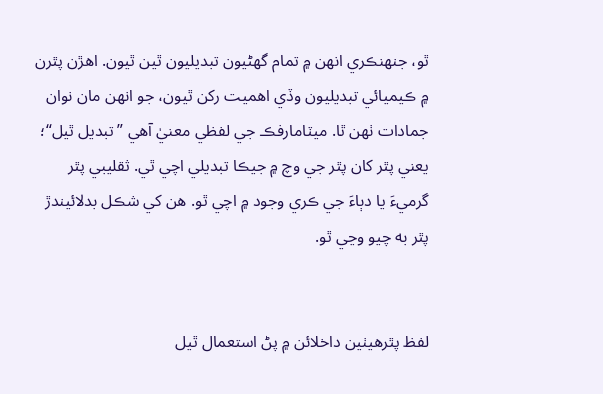ٿو، جنهنڪري انهن ۾ تمام گهڻيون تبديليون ٿين ٿيون. اهڙن پٿرن ۾ ڪيميائي تبديليون وڏي اهميت رکن ٿيون، جو انهن مان نوان جمادات ٺهن ٿا. ميٽامارفڪ جي لفظي معنيٰ آهي ”تبديل ٿيل“؛ يعني پٿر کان پٿر جي وچ ۾ جيڪا تبديلي اچي ٿي. ثقليبي پٿر گرميءَ يا دٻاءَ جي ڪري وجود ۾ اچي ٿو. هن کي شڪل بدلائيندڙ پٿر به چيو وڃي ٿو.


لفظ پٿرھيٺين داخلائن ۾ پڻ استعمال ٿيل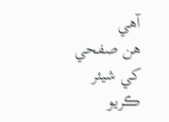آھي
هن صفحي کي شيئر ڪريو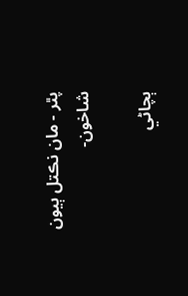پٿر - مان نڪتل ٻيون شاخون-

ٻچاڻي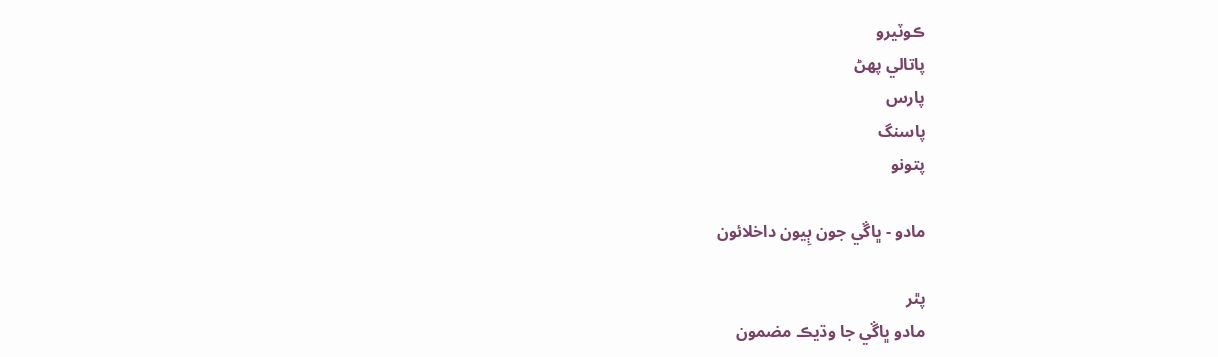ڪوٽيرو
پاتالي پهڻ
پارس
پاسنگ
پتونو

مادو - ڀاڱي جون ٻِيون داخلائون

پٿر
مادو ڀاڱي جا وڌيڪ مضمون